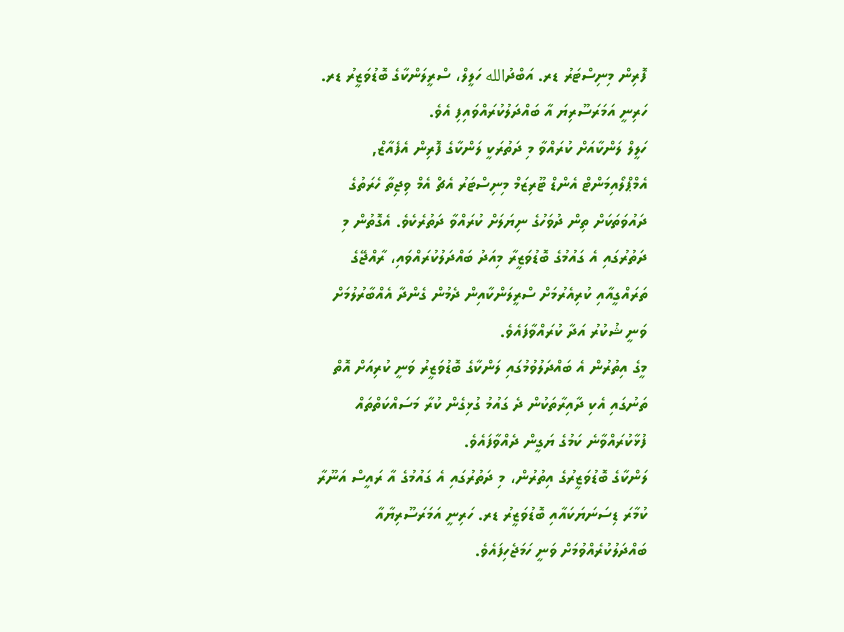ފޮރިން މިނިސްޓަރު ޑރ. އަބްދުالله ހަލީލް، ސްރީލަންކާގެ ބޮޑުވަޒީރު ޑރ. ހަރިނީ އަމަރަސޫރިޔަ އާ ބައްދަލުކުރައްވައިފި އެވެ.
ހަލީލް ލަންކާއަށް ކުރައްވާ މި ދަތުރަކީ ލަންކާގެ ފޮރިން އެފެއާޒް, އެމްޕްލޯއިމަންޓް އެންޑް ޓޫރިޒަމް މިނިސްޓަރު އެޗް އެމް ވިޖިތާ ހެރަތުގެ ދައުވަތަކަށް ތިން ދުވަހުގެ ނިޔަލަށް ކުރައްވާ ދަތުރެކެވެ. އެގޮތުން މި ދަތުރުގައި އެ ގައުމުގެ ބޮޑުވަޒީރާ މިއަދު ބައްދަލުކުރައްވައި، ރާއްޖޭގެ ތަރައްގީއާއި ކުރިއެރުމަށް ސްރީލަންކާއިން ދެމުން ގެންދާ އެއްބާރުލުމަށް ވަނީ ޝުކުރު އަދާ ކުރައްވާފައެވެ.
މީގެ އިތުރުން އެ ބައްދަލުވުމުގައި ލަންކާގެ ބޮޑުވަޒީރު ވަނީ ކުރިއަށް އޮތް ތަނުގައި އެކި ދާއިރާތަކުން ދެ ގައުމު ގުޅިގެން ކުރާ މަސައްކަތްތައް ފުޅާކުރައްވާނެ ކަމުގެ ޔަގީން ދެއްވާފައެވެ.
ލަންކާގެ ބޮޑުވަޒީރުގެ އިތުރުން، މި ދަތުރުގައި އެ ގައުމުގެ އާ ރައީސް އަނޫރާ ކުމާރަ ޑިސަނަޔަކައާއި ބޮޑުވަޒީރު ޑރ. ހަރިނީ އަމަރަސޫރިޔާއާ ބައްދަލުކުރެއްވުމަށް ވަނީ ހަމަޖެހިފައެވެ.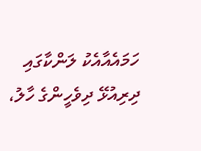ހަމައެއާއެކު ލަންކާގައި ދިރިއުޅޭ ދިވެހީންގެ ހާލު،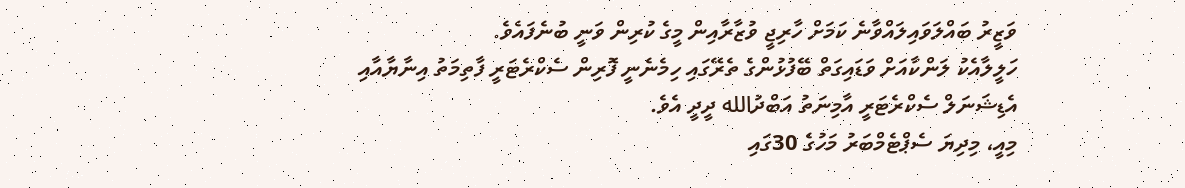ވަޒީރު ބައްލަވައިލައްވާނެ ކަމަށް ހާރިޖީ ވުޒާރާއިން މީގެ ކުރިން ވަނީ ބުނެފައެވެ.
ހަލީލާއެކު ލަންކާއަށް ވަޑައިގަތް ބޭފުޅުންގެ ތެރޭގައި ހިމެނެނީ ފޮރިން ސެކްރެޓަރީ ފާތިމަތު އިނާޔާއާއި އެޑިޝަނަލް ސެކްރެޓަރީ އާމިނަތު އަބްދުالله ދީދީ އެވެ.
މިއީ، މިދިޔަ ސެޕްޓެމްބަރު މަހުގެ 30ގައި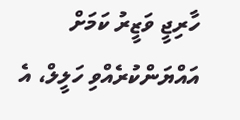ހާރިޖީ ވަޒީރު ކަމަށް އައްޔަންކުރެއްވި ހަލީލް، އެ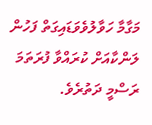މަގާމާ ހަވާލުވެވަޑައިގަތް ފަހުން ލަންކާއަށް ކުރައްވާ ފުރަތަމަ ރަސްމީ ދަތުރެވެ.